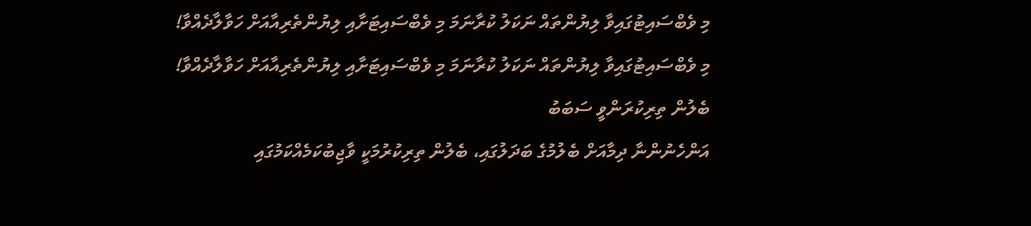މި ވެބްސައިޓުގައިވާ ލިޔުންތައް ނަކަލު ކުރާނަމަ މި ވެބްސައިޓަށާއި ލިޔުންތެރިއާއަށް ހަވާލާދެއްވާ!
މި ވެބްސައިޓުގައިވާ ލިޔުންތައް ނަކަލު ކުރާނަމަ މި ވެބްސައިޓަށާއި ލިޔުންތެރިއާއަށް ހަވާލާދެއްވާ!
ބެލުން ތިރިކުރަންވީ ސަބަބު
އަންހެނުންނާ ދިމާއަށް ބެލުމުގެ ބަދަލުގައި، ބެލުން ތިރިކުރުމަކީ ވާޖިބުކަމެއްކަމުގައި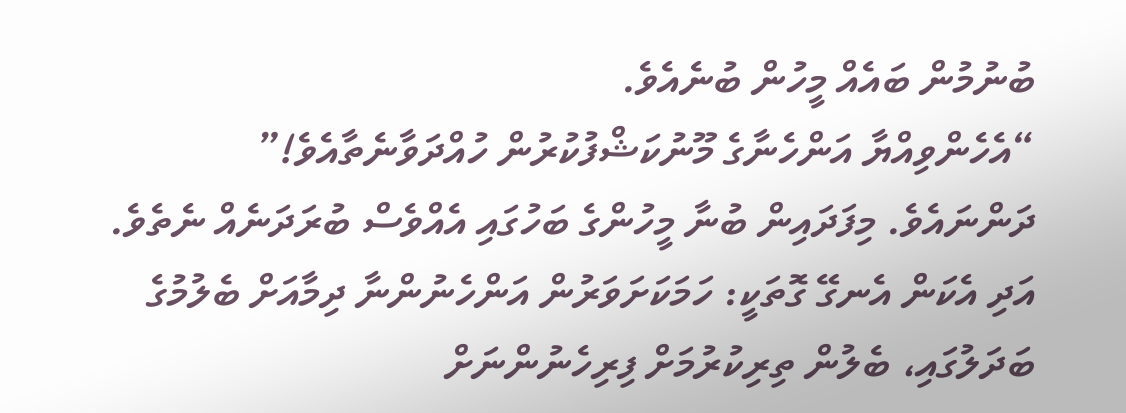ބުނުމުން ބައެއް މީހުން ބުނެއެވެ.
“އެހެންވިއްޔާ އަންހެނާގެ މޫނުކަޝްފުކުރުން ހުއްދަވާނެތާއެވެ!”
ދަންނައެވެ. މިފަދައިން ބުނާ މީހުންގެ ބަހުގައި އެއްވެސް ބުރަދަނެއް ނެތެވެ.
އަދި އެކަން އެނގޭ ގޮތަކީ: ހަމަކަށަވަރުން އަންހެނުންނާ ދިމާއަށް ބެލުމުގެ ބަދަލުގައި، ބެލުން ތިރިކުރުމަށް ފިރިހެނުންނަށް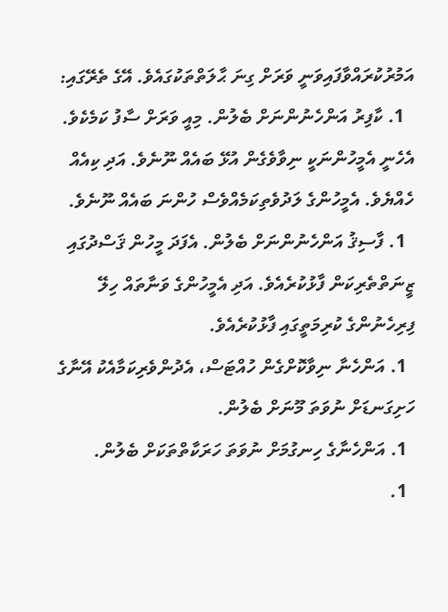އަމުރުކުރައްވާފައިވަނީ ވަރަށް ގިނަ ޙާލަތްތަކުގައެވެ. އޭގެ ތެރޭގައި:
  1. ކާފިރު އަންހެނުންނަށް ބެލުން. މިއީ ވަރަށް ސާފު ކަމެކެވެ. އެހެނީ އެމީހުންނަކީ ނިވާވެގެން އުޅޭ ބައެއް ނޫނެވެ. އަދި ކިއެއް ހެއްޔެވެ. އެމީހުންގެ ލަދުވެތިކަމެއްވެސް ހުންނަ ބައެއް ނޫނެވެ.
  1. ފާސިޤު އަންހެނުންނަށް ބެލުން. އެފަދަ މީހުން ޤަސްދުގައި ޒީނަތްތެރިކަން ފާޅުކުރެއެވެ. އަދި އެމީހުންގެ ވަނާތައް ހިލޭ ފިރިހެނުންގެ ކުރިމަތީގައި ފާޅުކުރެއެވެ.
  1. އަންހެނާ ނިވާކޮށްގެން ހުއްޓަސް، އެދުންވެރިކަމާއެކު އޭނާގެ ހަށިގަނޑަށް ނުވަތަ މޫނަށް ބެލުން.
  1. އަންހެނާގެ ހިނގުމަށް ނުވަތަ ހަރަކާތްތަކަށް ބެލުން.
  1.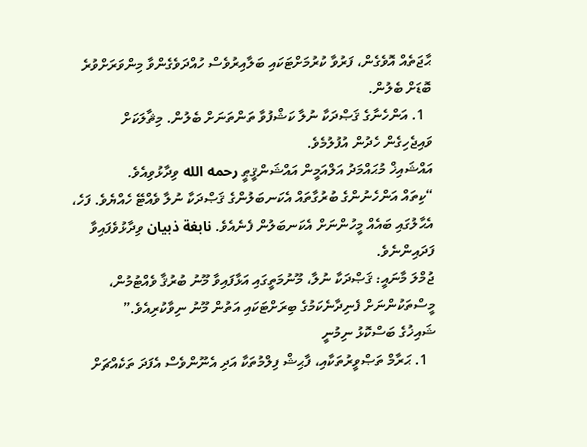ޙާޖަތެއް އޮވެގެން، ފަރުވާ ކުރުމަށްޓަކައި ބަލާއިރުވެސް ހުއްދަވެގެންވާ މިންވަރަށްވުރެ ބޮޑަށް ބެލުން.
  1. އަންހެނާގެ ޤަޞްދަކާ ނުލާ ކަޝްފުވާ ތަންތަނަށް ބެލުން. މިޘާލަކަށް ވައިޖެހިގެން ހެދުން އުފުލުމެވެ.
އައްޝައިޚް މުޙައްމަދު އަލްއަމީން އައްޝަންޤީޠީ رحمه الله ވިދާޅުވިއެވެ.
“ކިތައް އަންހެނުންގެ ބުރުގާތައް އެކަނބަލުންގެ ޤަޞްދަކާ ނުލާ ވެއްޓޭ ހެއްޔެވެ. ފަހެ، އެޙާލުގައި ބައެއް މީހުންނަށް އެކަނބަލުން ފެނެއެވެ. نابغة ذبيان ވިދާޅުވެފައިވާ ފަދައިންނެވެ.
ޖުމްލަ މާނައީ: ޤަޞްދަކާ ނުލާ، މޫނުމަތީގައި އަޅާފައިވާ މޫނު ބުރުޤާ ވެއްޓުމުން، މީސްތަކުންނަށް ފެނިދާނެކަމުގެ ބިރަށްޓަކައި އަތުން މޫނު ނިވާކުރިއެވެ.”
ޝައިޚުގެ ބަސްކޮޅު ނިމުނީ
  1. ޙަރާމް ތަޞްވީރުތަކާއި، ފާޙިޝް ފިލްމުތަކާ އަދި އެނޫންވެސް އެފަދަ ތަކެއްޗަށް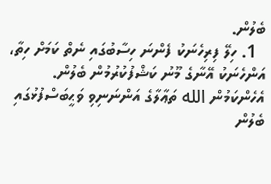ބެލުން.
  1. ހިލޭ ފިރިހެނަކު ފެންނަ ހިސާބުގައި ނެތް ކަމަށް ހިތާ، އަންހެނަކު އޭނާގެ މޫނު ކަޝްފުކުރުމުން ބެލުން.
އެހެންކަމުން الله ތަޢާލާގެ އަންނަނިވި ވަޙީބަސްފުޅުގައި ބެލުން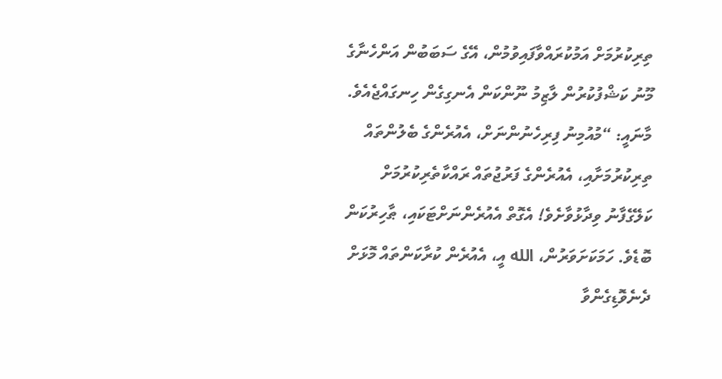ތިރިކުރުމަށް އަމުކުރައްވާފައިވުމުން، އޭގެ ސަބަބުން އަންހެނާގެ މޫނު ކަޝްފުކުރުން ލާޒިމު ނޫންކަން އެނގިގެން ހިނގައްޖެއެވެ.
މާނައީ: “މުއުމިނު ފިރިހެނުންނަށް، އެއުރެންގެ ބެލުންތައް ތިރިކުރުމަށާއި، އެއުރެންގެ ފަރުޖުތައް ރައްކާތެރިކުރުމަށް ކަލޭގެފާނު ވިދާޅުވާށެވެ! އެގޮތް އެއުރެންނަށްޓަކައި، ޠާހިރުކަން ބޮޑެވެ. ހަމަކަށަވަރުން، الله އީ، އެއުރެން ކުރާކަންތައް މޮޅަށް ދެނެވޮޑިގެންވާ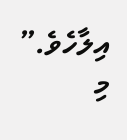އިލާހެވެ.”
މި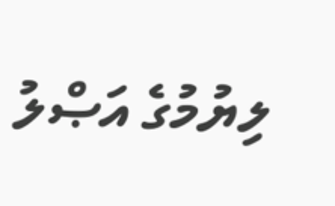ލިޔުމުގެ އަޞްލު